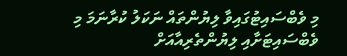މި ވެބްސައިޓުގައިވާ ލިޔުންތައް ނަކަލު ކުރާނަމަ މި ވެބްސައިޓަށާއި ލިޔުންތެރިއާއަށް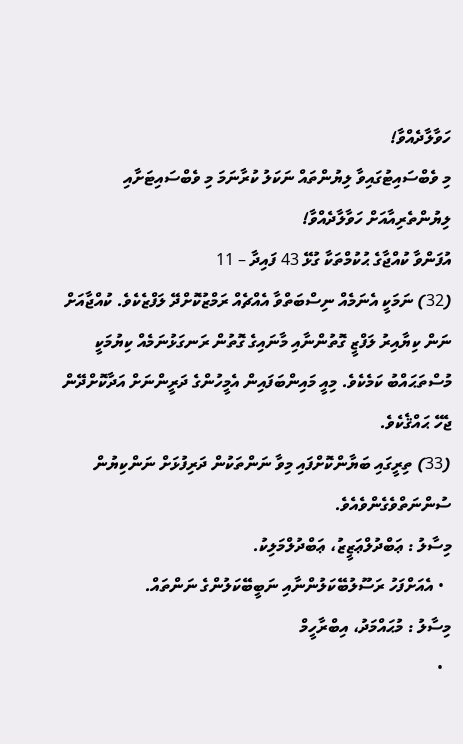ހަވާލާދެއްވާ!
މި ވެބްސައިޓުގައިވާ ލިޔުންތައް ނަކަލު ކުރާނަމަ މި ވެބްސައިޓަށާއި ލިޔުންތެރިއާއަށް ހަވާލާދެއްވާ!
އުފަންވާ ކުއްޖާގެ ޙުކުމްތަކާ ގުޅޭ 43 ފައިދާ – 11
(32) ނަމަކީ އެނަމެއް ނިސްބަތްވާ އެއްޗެއް ރަމްޒުކޮށްދޭ ލަފްޒެކެވެ. ކުއްޖާއަށް ނަން ކިޔާއިރު ލަފްޒީ ގޮތުންނާއި މާނައިގެ ގޮތުން ރަނގަޅުނަމެއް ކިޔުމަކީ މުސްތަޙައްބު ކަމެކެވެ. މިއީ މައިންބަފައިން އެމީހުންގެ ދަރީންނަށް އަދާކޮށްދޭން ޖެހޭ ޙައްޤެކެވެ.
(33) ތިރީގައި ބަޔާންކޮށްފައި މިވާ ނަންތަކުން ދަރިފުޅަށް ނަންކިޔުން ސުންނަތްވެގެންވެއެވެ.
މިސާލު : ޢަބްދުލްޢަޒީޒު، ޢަބްދުލްމަލިކު.
  • އެއަށްފަހު ރަސޫލުބޭކަލުންނާއި ނަބީބޭކަލުންގެ ނަންތައް.
މިސާލު : މުޙައްމަދު، އިބްރާހީމް
  •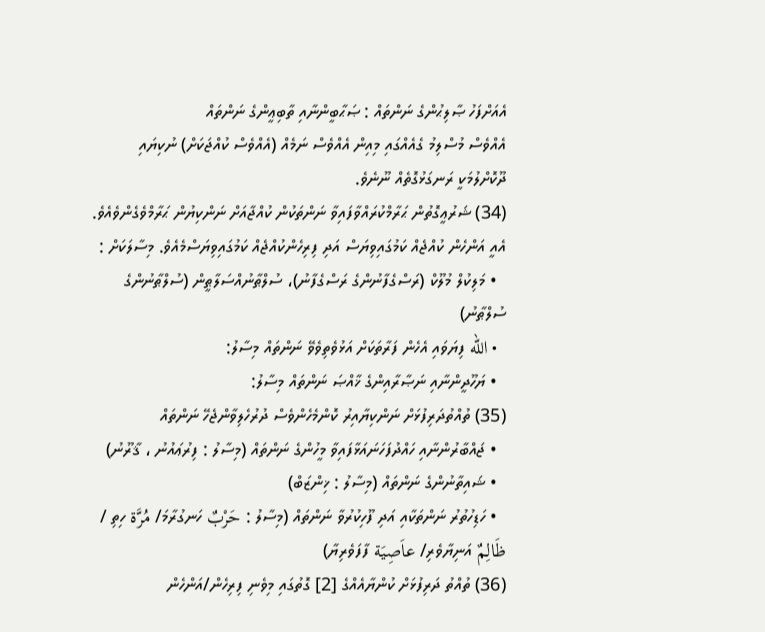އެއަށްފަހު ޞާލިޙުންގެ ނަންތައް : ޞަޙާބީންނާއި ތާބިޢީންގެ ނަންތައް
އެއްވެސް މުސްލިމު ގެއެއްގައި މިއިން އެއްވެސް ނަމެއް (އެއްވެސް ކުއްޖަކަށް) ނުކިޔައި ދޫކޮށްލުމަކީ ރަނގަޅުގޮތެއް ނޫނެވެ.
(34) ޝަރުޢީގޮތުން ޙަރާމްކުރައްވާފައިވާ ނަންތަކުން ކުއްޖާއަށް ނަންކިޔުން ޙަރާމްވެގެންވެއެވެ. އެއީ އަންހެން ކުއްޖެއް ކަމުގައިވިޔަސް އަދި ފިރިހެންކުއްޖެއް ކަމުގައިވިޔަސްމެއެވެ. މިސާލަކަށް :
  • މަލިކުލް މުލޫކް (ރަސްގެފާނުންގެ ރަސްގެފާނު)، ސުލްޠާނުއްސަލާޠީން (ސުލްޠާނުންގެ ސުލްޠާނު)
  • الله ފިޔަވައި އެހެން ފަރާތަކަށް އަޅުވެތިވެވޭ ނަންތައް މިސާލު:
  • ޔަހޫދީންނާއި ނަޞާރާއިންގެ ޚާއްޞަ ނަންތައް މިސާލު:
(35) ތުއްތުދަރިފުޅަށް ނަންކިޔާއިރު ކޮންމެހެންވެސް ދުރުހެލިވާންޖެހޭ ނަންތައް
  • ޖައްބާރުންނާއި ހައްދުފަހަނައަޅާފައިވާ މީހުންގެ ނަންތައް (މިސާލު : ފިރުޢައުނު ، ޤާރޫނު)
  • ޝައިތާނުންގެ ނަންތައް (މިސާލު : ޚިންޒަބް)
  • ހަޑިހުތުރު ނަންތަކާއި އަދި ފޫހިކުރުވާ ނަންތައް (މިސާލު : حَرْبٌ ހަނގުރާމަ/ مُرَّة ހިތި / ظَالِمٌ އަނިޔާވެރި/ عاَصِيَة ފާފަވެރިޔާ)
(36) ތުއްތު ދަރިފުޅަށް ކުންޔާއެއްގެ [2] ގޮތުގައި މިވެނި ފިރިހެން/އަންހެން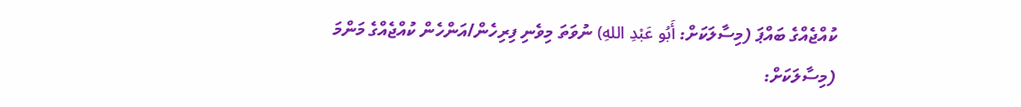ކުއްޖެއްގެ ބައްޕަ (މިސާލަކަށް: أَبُو عَبْدِ اللهِ) ނުވަތަ މިވެނި ފިރިހެން/އަންހެން ކުއްޖެއްގެ މަންމަ (މިސާލަކަށް: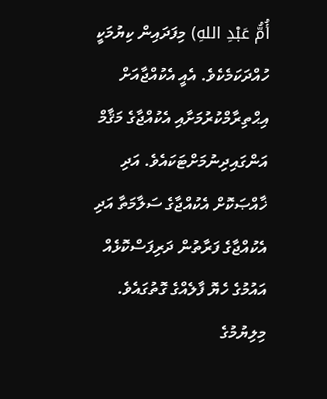أُمُّ عَبْدِ اللهِ) މިފަދައިން ކިޔުމަކީ ހުއްދަކަމެކެވެ. އެއީ އެކުއްޖާއަށް އިޙްތިރާމްކުރުމަށާއި އެކުއްޖާގެ މަޤާމް އަންގައިދިނުމަށްޓަކައެވެ. އަދި ޚާއްޞަކޮށް އެކުއްޖާގެ ސަލާމަތާ އަދި އެކުއްޖާގެ ފަރާތުން ދަރިފަސްކޮޅެއް އައުމުގެ ހެޔޮ ފާލެއްގެ ގޮތުގައެވެ.
މިލިޔުމުގެ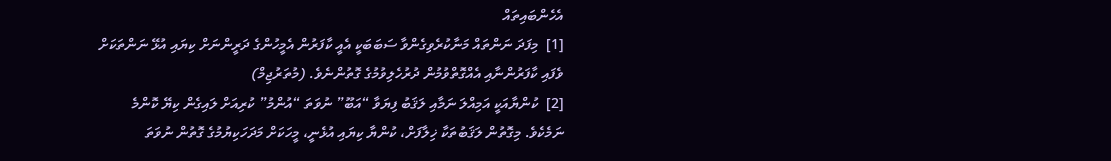އެހެންބައިތައް
[1]  މިފަދަ ނަންތައް މަނާކުރެވިގެންވާ ސަބަބަކީ އެއީ ކާފަރުން އެމީހުންގެ ދަރީންނަށް ކިޔައި އުޅޭ ނަންތަކަށް ވެފައި ކާފަރުންނާއި އެއްގޮތްވުމުން ދުރުހެލިވުމުގެ ގޮތުންނެވެ. (މުތަރުޖިމް)
[2]  ކުންޔާއަކީ އަމިއްލަ ނަމާއި ލަޤަބު ފިޔަވާ “އަބޫ” ނުވަތަ “އުންމު” ކުރިއަށް ލައިގެން ކިޔޭ ކޮންމެ ނަމެކެވެ. މިގޮތުން ލަޤަބުތަކާ ޚިލާފަށް، ކުންޔާ ކިޔައި އުޅެނީ، މީހަކަށް މަދަހަކިޔުމުގެ ގޮތުން ނުވަތަ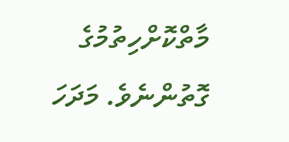މާތްކޮށްހިތުމުގެ ގޮތުންނެވެ. މަދަހަ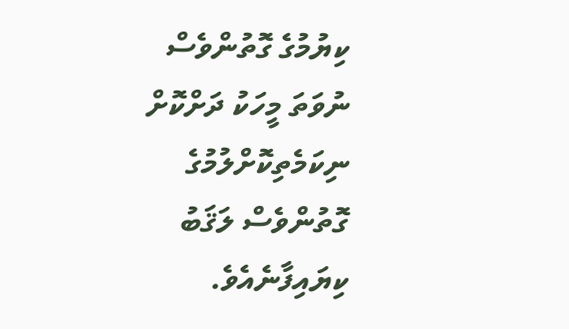ކިޔުމުގެ ގޮތުންވެސް ނުވަތަ މީހަކު ދަށްކޮށް ނިކަމެތިކޮށްލުމުގެ ގޮތުންވެސް ލަޤަބު ކިޔައިފާނެއެވެ.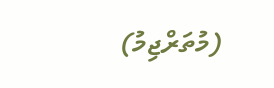(މުތަރްޖިމު)